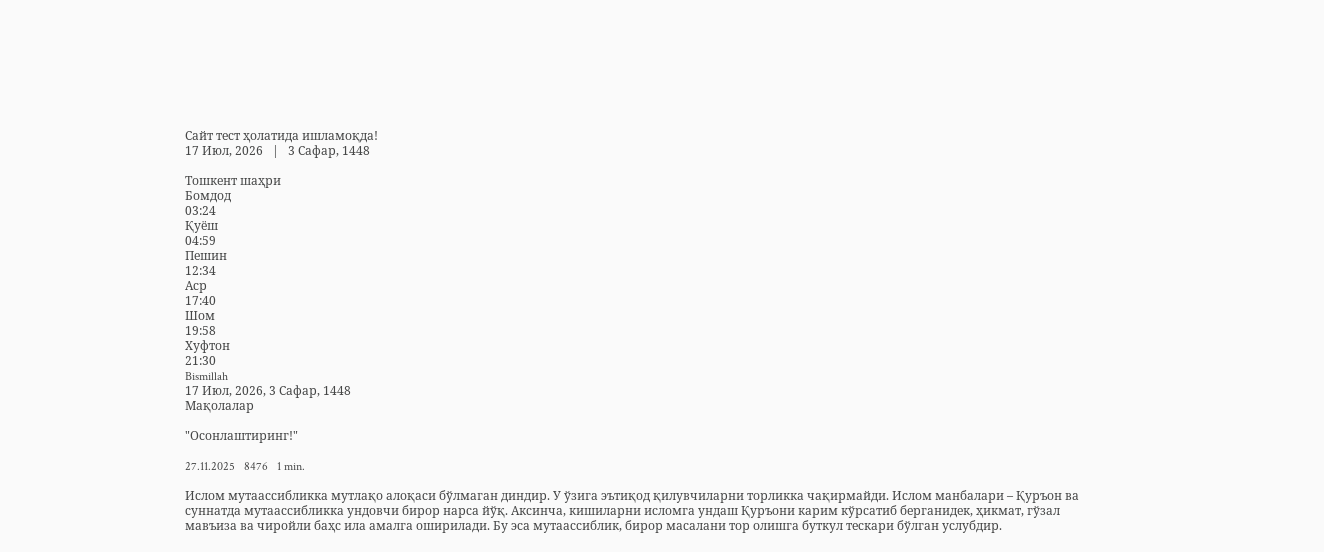Сайт тест ҳолатида ишламоқда!
17 Июл, 2026   |   3 Сафар, 1448

Тошкент шаҳри
Бомдод
03:24
Қуёш
04:59
Пешин
12:34
Аср
17:40
Шом
19:58
Хуфтон
21:30
Bismillah
17 Июл, 2026, 3 Сафар, 1448
Мақолалар

"Осонлаштиринг!"

27.11.2025   8476   1 min.

Ислом мутаассибликка мутлақо алоқаси бўлмаган диндир. У ўзига эътиқод қилувчиларни торликка чақирмайди. Ислом манбалари – Қуръон ва суннатда мутаассибликка ундовчи бирор нарса йўқ. Аксинча, кишиларни исломга ундаш Қуръони карим кўрсатиб берганидек, ҳикмат, гўзал мавъиза ва чиройли баҳс ила амалга оширилади. Бу эса мутаассиблик, бирор масалани тор олишга буткул тескари бўлган услубдир.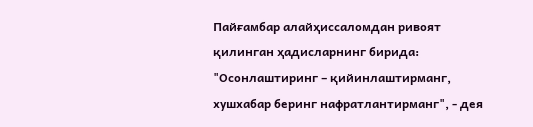Пайғамбар алайҳиссаломдан ривоят қилинган ҳадисларнинг бирида: "Осонлаштиринг – қийинлаштирманг, хушхабар беринг нафратлантирманг", - дея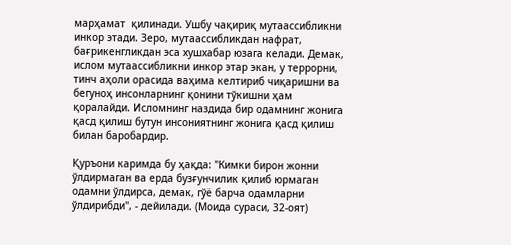марҳамат  қилинади. Ушбу чақириқ мутаассибликни инкор этади. Зеро, мутаассибликдан нафрат, бағрикенгликдан эса хушхабар юзага келади. Демак, ислом мутаассибликни инкор этар экан, у террорни, тинч аҳоли орасида ваҳима келтириб чиқаришни ва бегуноҳ инсонларнинг қонини тўкишни ҳам қоралайди. Исломнинг наздида бир одамнинг жонига қасд қилиш бутун инсониятнинг жонига қасд қилиш билан баробардир.

Қуръони каримда бу ҳақда: "Кимки бирон жонни ўлдирмаган ва ерда бузғунчилик қилиб юрмаган одамни ўлдирса, демак, гўё барча одамларни ўлдирибди", - дейилади. (Моида сураси, 32-оят)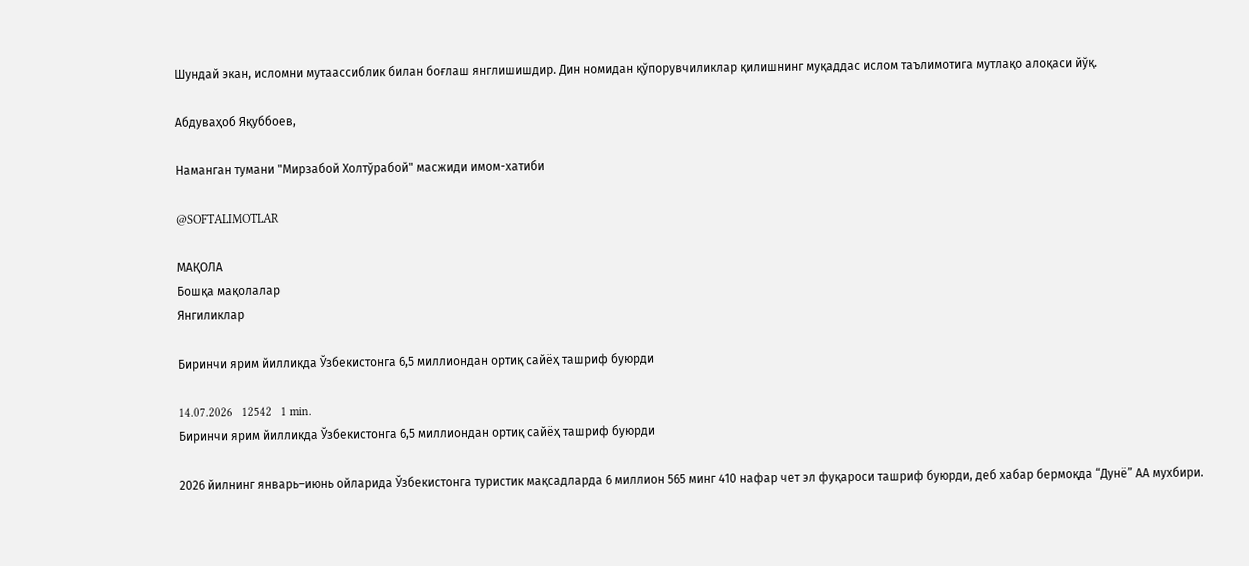Шундай экан, исломни мутаассиблик билан боғлаш янглишишдир. Дин номидан қўпорувчиликлар қилишнинг муқаддас ислом таълимотига мутлақо алоқаси йўқ.

Абдуваҳоб Яқуббоев,

Наманган тумани "Мирзабой Холтўрабой" масжиди имом-хатиби

@SOFTALIMOTLAR

МАҚОЛА
Бошқа мақолалар
Янгиликлар

Биринчи ярим йилликда Ўзбекистонга 6,5 миллиондан ортиқ сайёҳ ташриф буюрди

14.07.2026   12542   1 min.
Биринчи ярим йилликда Ўзбекистонга 6,5 миллиондан ортиқ сайёҳ ташриф буюрди

2026 йилнинг январь–июнь ойларида Ўзбекистонга туристик мақсадларда 6 миллион 565 минг 410 нафар чет эл фуқароси ташриф буюрди, деб хабар бермоқда “Дунё” АА мухбири.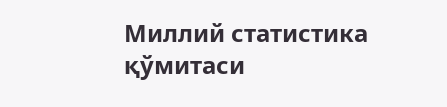Миллий статистика қўмитаси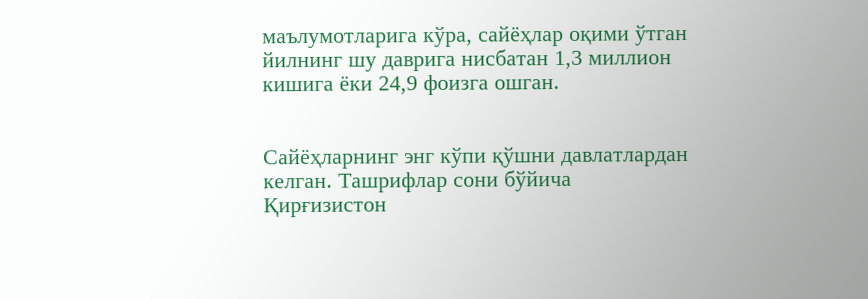маълумотларига кўра, сайёҳлар оқими ўтган йилнинг шу даврига нисбатан 1,3 миллион кишига ёки 24,9 фоизга ошган.


Сайёҳларнинг энг кўпи қўшни давлатлардан келган. Ташрифлар сони бўйича Қирғизистон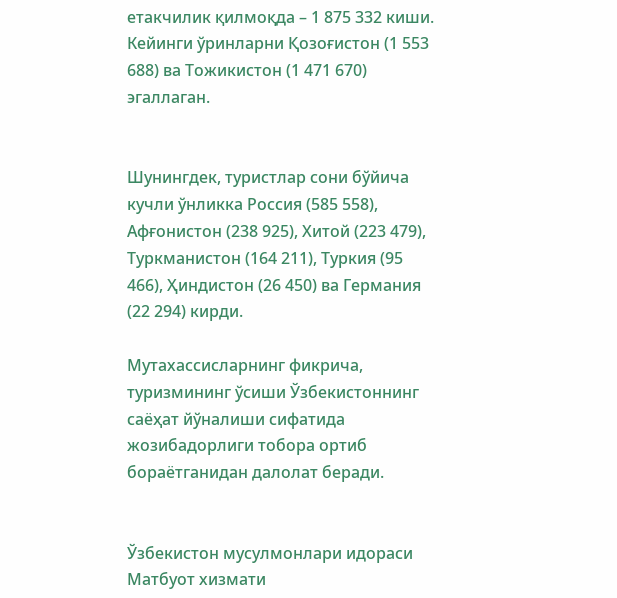етакчилик қилмоқда – 1 875 332 киши. Кейинги ўринларни Қозоғистон (1 553 688) ва Тожикистон (1 471 670) эгаллаган.


Шунингдек, туристлар сони бўйича кучли ўнликка Россия (585 558), Афғонистон (238 925), Хитой (223 479), Туркманистон (164 211), Туркия (95 466), Ҳиндистон (26 450) ва Германия (22 294) кирди.

Мутахассисларнинг фикрича, туризмининг ўсиши Ўзбекистоннинг саёҳат йўналиши сифатида жозибадорлиги тобора ортиб бораётганидан далолат беради.


Ўзбекистон мусулмонлари идораси
Матбуот хизмати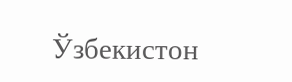Ўзбекистон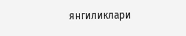янгиликлари